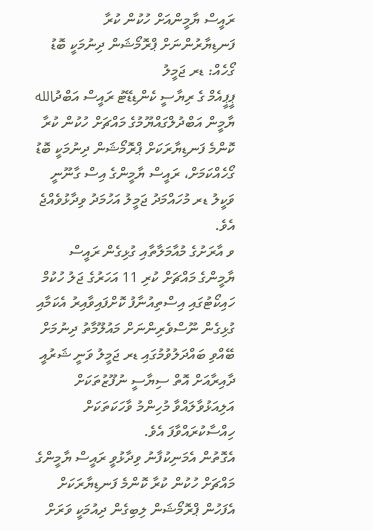ރައީސް ޔާމީންއަށް ހުކުން ކުރާ ފަނޑިޔާރުންނަށް ޕްރޮމޯޝަން ދިނުމަކީ ބޮޑު ގޯހެއް: ޑރ ޖަމީލު
ޕީޕީއެމް ގެ ރިޔާސީ ކެންޑިޑޭޓު ރައީސް އަބްދުالله ޔާމީން އަބްދުލްގައްޔޫމުގެ މައްޗަށް ހުކުން ކުރާ ކޮންމެ ފަނޑިޔާރަކަށް ޕްރޮމޯޝަން ދިނުމަކީ ބޮޑު ގޯހެއްކަމަށް، ރައީސް ޔާމީންގެ އިސް ގާނޫނީ ވަކީލު ޑރ މުހައްމަދު ޖަމީލު އަހުމަދު ވިދާޅުވެއްޖެ އެވެ.
ވ އާރަށުގެ މުއާމަލާތާއި ގުޅިގެން ރައީސް ޔާމީންގެ މައްޗަށް ކުރި 11 އަހަރުގެ ޖަލު ހުކުމް ހައިކޯޓުގައި އިސްތިއުނާފު ކޮށްފައިވާއިރު އެކަމާއި ގުޅިގެން ނޫސްވެރިންނަށް މައުލޫމާތު ދިނުމަށް ބޭއްވި ބައްދަލުވުމުގައި ޑރ ޖަމީލު ވަނީ ޝަރުއީ ދާއިރާއަށް އޮތް ސިޔާސީ ނުފޫޒުތަކަށް އަލިއަޅުވާލައްވާ މުހިންމު ވާހަކަތަކަށް ހިއްސާކުރައްވާފަ އެވެ.
އެގޮތުން އެމަނިކުފާނު ވިދާޅުވީ ރައީސް ޔާމީންގެ މައްޗަށް ހުކުން ކުރާ ކޮންމެ ފަނޑިޔާރަކަށް އެފަހުން ޕްރޮމޯޝަން ލިބިގެން ދިއުމަކީ ވަރަށް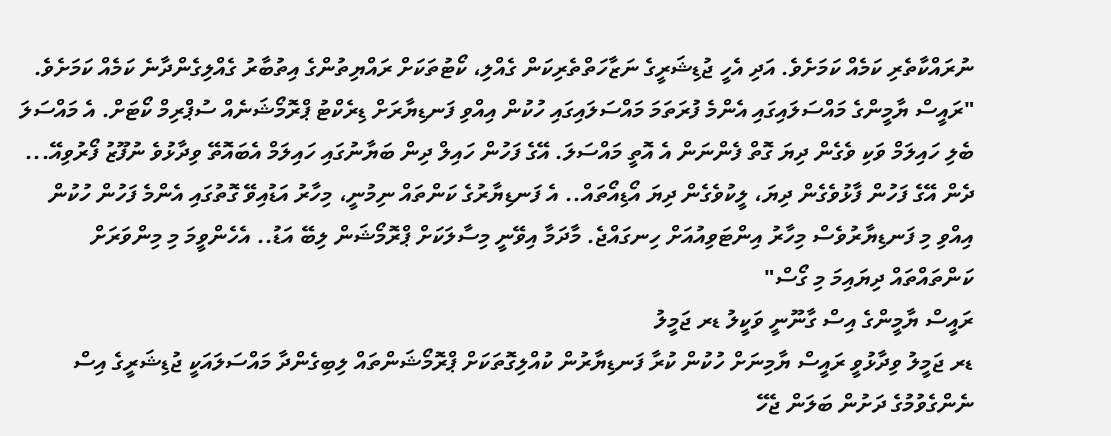ނުރައްކާތެރި ކަމެއް ކަމަށެވެ. އަދި އެހީ ޖުޑިޝަރީގެ ނަޒާހަތްތެރިކަން ގެއްލި، ކޯޓުތަކަށް ރައްޔިތުންގެ އިތުބާރު ގެއްލިގެންދާނެ ކަމެއް ކަމަށެވެ.
"ރައީސް ޔާމީންގެ މައްސަލައިގައި އެންމެ ފުރަތަމަ މައްސަލައިގައި ހުކުން އިއްވި ފަނޑިޔާރަށް ޑިރެކްޓު ޕްރޮމޯޝަނެއް ސުޕްރިމް ކޯޓަށް. އެ މައްސަލަ ބެލި ހައިލަމް ވަކި ވެގެން ދިޔަ ގޮތް ފެންނަން އެ އޮތީ މައްސަލަ. އޭގެ ފަހުން ހައިލް ދިން ބަޔާނުގައި ހައިލަމް އެބައޮތޭ ވިދާޅުވެ ނުފޫޒު ފޯރުވިއޭ... ދެން އޭގެ ފަހުން ފާޅުވެގެން ދިޔަ، ލީކުވެގެން ދިޔަ އޯޑިއޯތައް.. އެ ފަނޑިޔާރުގެ ކަންތައް ނިމުނީ، މިހާރު އަޑުއިވޭ ގޮތުގައި އެންމެ ފަހުން ހުކުން އިއްވި މި ފަނޑިޔާރުވެސް މިހާރު އިންޓަވިއުއަށް ހިނގައްޖެ. މާދަމާ އިވޭނީ މިސާލަކަށް ޕްރޮމޯޝަން ލިބޭ އަޑު.. އެހެންވީމަ މި މިންވަރަށް ކަންތައްތައް ދިޔައިމަ މި ގޯސް"
ރައީސް ޔާމީންގެ އިސް ގާނޫނީ ވަކީލު ޑރ ޖަމީލު
ޑރ ޖަމީލު ވިދާޅުވީ ރައީސް ޔާމިނަށް ހުކުން ކުރާ ފަނޑިޔާރުން ކުއްލިގޮތަކަށް ޕްރޮމޯޝަންތައް ލިބިގެންދާ މައްސަލައަކީ ޖުޑިޝަރީގެ އިސް ނެންގެވުމުގެ ދަށުން ބަލަން ޖެހޭ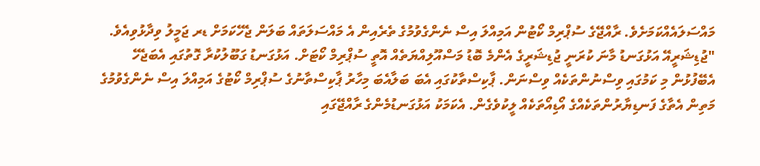މައްސަލައެއްކަމަށެވެ. ރާއްޖޭގެ ސުޕްރިމް ކޯޓުން އަމިއްލަ އިސް ނެންގެވުމުގެ ތެރެއިން އެ މައްސަލަތައް ބަލަން ޖެހޭކަމަށް ޑރ ޖަމީލު ވިދާޅުވިއެވެ.
"ޖުޑިޝަރީއޭ އަޅުގަނޑު މާނަ ކުރަނީ ޖުޑިޝަރީގެ އެންމެ ބޮޑު މަސްއޫލިއްޔަތެއް އޮތީ ސުޕްރިމް ކޯޓަށް. އަޅުގަނޑު ގަބޫލުކުރާ ގޮތުގައި އެބަޖެހޭ އެބޭފުޅުން މި ކަމުގައި ވިސްނުންތަކެއް ވިސްނަން. ޕާކިސްތާކުގައި އެބަ ބަލާއެބަ މިހާރު ޕާކިސްތާނުގެ ސުޕްރިމް ކޯޓުގެ އަމިއްލަ އިސް ނެންގެވުމުގެ މަތިން އެތާގެ ފަނޑިޔާރުންތަކެއްގެ އޯޑިއޯތަކެއް ލީކުވެގެން. އެކަމަކު އަޅުގަނޑުމެންގެ ރާއްޖޭގައި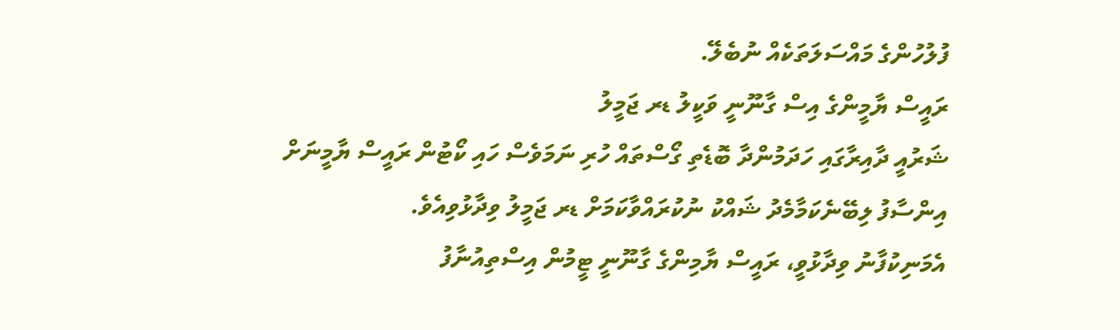ފުލުހުންގެ މައްސަލަތަކެއް ނުބެލޭ.
ރައީސް ޔާމީންގެ އިސް ގާނޫނީ ވަކީލު ޑރ ޖަމީލު
ޝަރުއީ ދާއިރާގައި ހަދަމުންދާ ބޮޑެތި ގޯސްތައް ހުރި ނަމަވެސް ހައި ކޯޓުން ރައީސް ޔާމީނަށް އިންސާފު ލިބޭނެކަމާމެދު ޝައްކު ނުކުރައްވާކަމަށް ޑރ ޖަމީލު ވިދާޅުވިއެވެ.
އެމަނިކުފާނު ވިދާޅުވީ، ރައީސް ޔާމިންގެ ގާނޫނީ ޓީމުން އިސްތިއުނާފު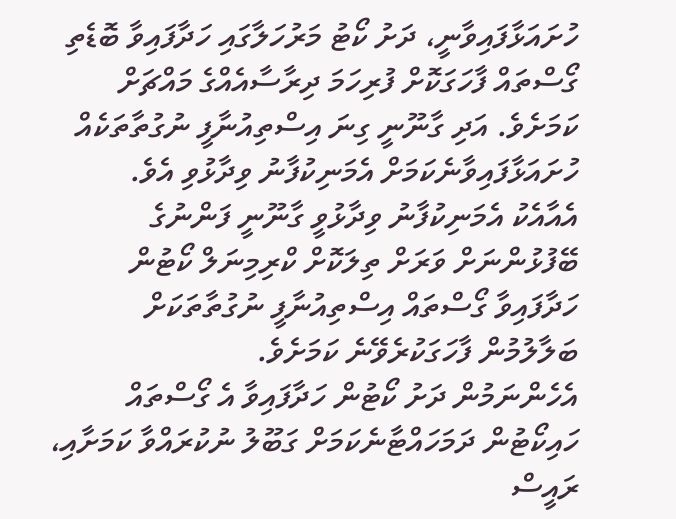ހުށައަޅާފައިވާނީ، ދަށު ކޯޓު މަރުހަލާގައި ހަދާފައިވާ ބޮޑެތި ގޯސްތައް ފާހަގަކޮށް ފުރިހަމަ ދިރާސާއެއްގެ މައްޗަށް ކަމަށެވެ. އަދި ގާނޫނީ ގިނަ އިސްތިއުނާފީ ނުގުތާތަކެއް ހުށައަޅާފައިވާނެކަމަށް އެމަނިކުފާނު ވިދާޅުވި އެވެ.
އެއާއެކު އެމަނިކުފާނު ވިދާޅުވީ ގާނޫނީ ފަންނުގެ ބޭފުޅުންނަށް ވަރަށް ތިލަކޮށް ކްރިމިނަލް ކޯޓުން ހަދާފައިވާ ގޯސްތައް އިސްތިއުނާފީ ނުގުތާތަކަށް ބަލާލުމުން ފާހަގަކުރެވޭނެ ކަމަށެވެ.
އެހެންނަމުން ދަށު ކޯޓުން ހަދާފައިވާ އެ ގޯސްތައް ހައިކޯޓުން ދަމަހައްޓާނެކަމަށް ގަބޫލު ނުކުރައްވާ ކަމަށާއި، ރައީސް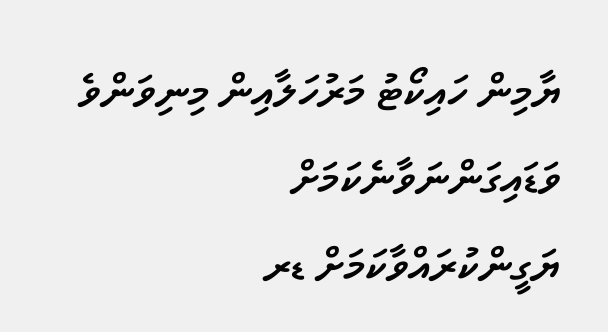ޔާމިން ހައިކޯޓު މަރުހަލާއިން މިނިވަންވެ ވަޑައިގަންނަވާނެކަމަށް ޔަގީންކުރައްވާކަމަށް ޑރ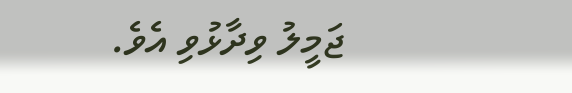ޖަމީލު ވިދާޅުވި އެވެ.